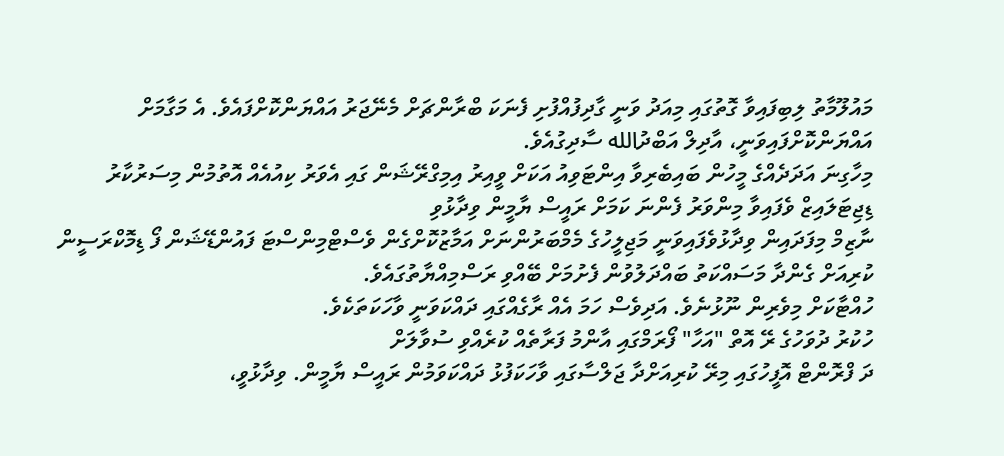މައުލޫމާތު ލިބިފައިވާ ގޮތުގައި މިއަދު ވަނީ ގާދިފުއްފުށި ފެނަކަ ބްރާންޗަށް މެނޭޖަރު އައްޔަންކޮށްފައެވެ. އެ މަގާމަށް އައްޔަންކޮށްފައިވަނީ، އާދިލް އަބްދުالله ސާދިގުއެވެ.
މިހާގިނަ އަދަދެއްގެ މީހުން ބައިބެރިވާ އިންޓަވިއު އަކަށް ވީއިރު އިމިގްރޭޝަން ގައި އެވަރު ކިއުއެއް އޮތުމުން މިސަރުކާރު ޑިޖިޓަލައިޒް ވެފައިވާ މިންވަރު ފެންނަ ކަމަށް ރައީސް ޔާމީން ވިދާޅުވި
ނާޒިމް މިފަދައިން ވިދާޅުވެފައިވަނީ މަޖިލީހުގެ މެމްބަރުންނަށް އަމާޒުކޮށްގެން ވެސްޓްމިންސްޓަ ފައުންޑޭޝަން ފޯ ޑިމޮކްރަސީން ކުރިއަށް ގެންދާ މަސައްކަތު ބައްދަލުވުން ފެށުމަށް ބޭއްވި ރަސްމިއްޔާތުގައެވެ.
ހުއްޓާކަށް މިވެރިން ނޫޅުނެވެ. އަދިވެސް ހަމަ އެއް ރާގެއްގައި ދައްކަވަނީ ވާހަކަތަކެވެ.
ހުކުރު ދުވަހުގެ ރޭ އޮތް "އަހާ" ފޯރަމްގައި އާންމު ފަރާތެއް ކުރެއްވި ސުވާލަށް
ދަ ފްރޮންޓް އޮފީހުގައި މިރޭ ކުރިއަށްދާ ޖަލްސާގައި ވާހަކަފުޅު ދައްކަވަމުން ރައީސް ޔާމީން. ވިދާޅުވީ،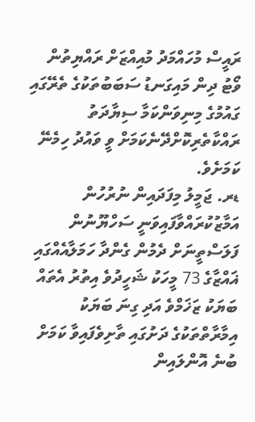ރައީސް މުހައްމަދު މުއިއްޒަށް ރައްޔިތުން ވޯޓު ދިން މައިގަނޑު ސަބަބުތަކުގެ ތެރޭގައި ގައުމުގެ މިނިވަންކަމާ ސިޔާދަތު ރައްކާތެރިކޮށްދޭނެކަމަށް ވީ ވައުދު ހިމެނޭ ކަމަށެވެ.
ޑރ. ޖަމީލު މިފަދައިން ނުރުހުން އަމާޒުކުރައްވާފައިވަނީ ސަހްޔޫނުން ފަލަސްތީނަށް ދެމުން ގެންދާ ހަމަލާއެއްގައި ޣައްޒާގެ 73 މީހަކު ޝަހީދުވެ އިތުރު އެތައް ބަޔަކު ޒަޚަމްވެ އަދި ގިނަ ބަޔަކު އިމާރާތްތަކުގެ ދަށުގައި ތާށިވެފައިވާ ކަމަށް ބުނެ އޮންލައިން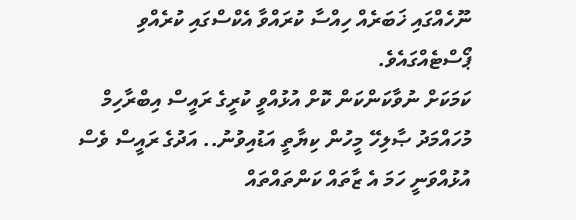ނޫހެއްގައި ޚަބަރެއް ހިއްސާ ކުރައްވާ އެކްސްގައި ކުރެއްވި ޕޯސްޓެއްގައެވެ.
ކަމަކަށް ނުވާކަންކަން ކޮށް އުޅުއްވީ ކުރީގެ ރައީސް އިބްރާހިމް މުހައްމަދު ޞާލިހޭ މީހުން ކިޔާތީ އަޑުއިވުނު.. އަދުގެ ރައީސް ވެސް އުޅުއްވަނީ ހަމަ އެ ޒާތައް ކަންތައްތައް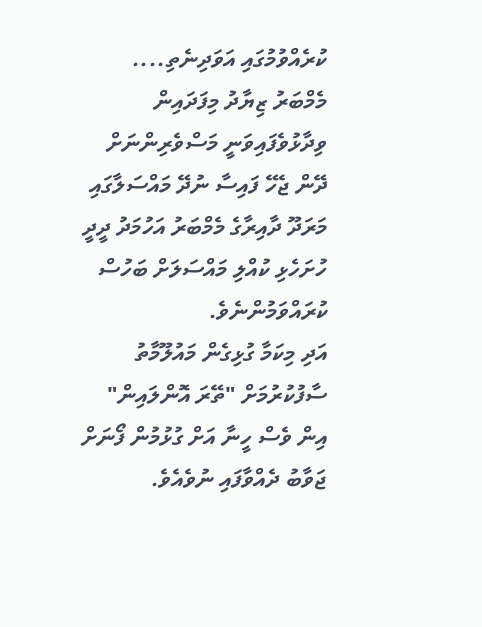ކުރެއްވުމުގައި އަވަދިނެތި....
މެމްބަރު ޒިޔާދު މިފަދައިން ވިދާޅުވެފައިވަނީ މަސްވެރިންނަށް ދޭން ޖެހޭ ފައިސާ ނުދޭ މައްސަލާގައި މަރަދޫ ދާއިރާގެ މެމްބަރު އަހުމަދު ދީދީ ހުށަހެޅި ކުއްލި މައްސަލަށް ބަހުސް ކުރައްވަމުންނެވެ.
އަދި މިކަމާ ގުޅިގެން މައުލޫމާތު ސާފުކުރުމަށް "ތޭރަ އޮންލައިން" އިން ވެސް ހީނާ އަށް ގުޅުމުން ފޯނަށް ޖަވާބު ދެއްވާފައި ނުވެއެވެ.